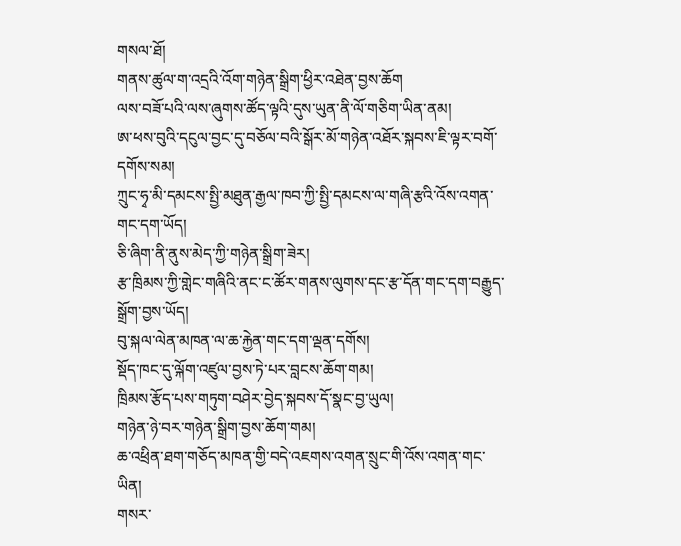གསལ་ཐོ།
གནས་ཚུལ་ག་འདྲའི་འོག་གཉེན་སྒྲིག་ཕྱིར་འཐེན་བྱས་ཆོག
ལས་བཟོ་པའི་ལས་ཞུགས་ཚོད་ལྟའི་དུས་ཡུན་ནི་ལོ་གཅིག་ཡིན་ནམ།
ཨ་ཕས་བུའི་དངུལ་བྱང་དུ་བཅོལ་བའི་སྒོར་མོ་གཉེན་འཐོར་སྐབས་ཇི་ལྟར་བགོ་དགོས་སམ།
ཀྲུང་ཧྭ་མི་དམངས་སྤྱི་མཐུན་རྒྱལ་ཁབ་ཀྱི་སྤྱི་དམངས་ལ་གཞི་རྩའི་འོས་འགན་གང་དག་ཡོད།
ཅི་ཞིག་ནི་ནུས་མེད་ཀྱི་གཉེན་སྒྲིག་ཟེར།
རྩ་ཁྲིམས་ཀྱི་གླེང་གཞིའི་ནང་ང་ཚོར་གནས་ལུགས་དང་རྩ་དོན་གང་དག་བརྒྱུད་སྒྲོག་བྱས་ཡོད།
བུ་སྐལ་ལེན་མཁན་ལ་ཆ་རྐྱེན་གང་དག་ལྡན་དགོས།
སྡོད་ཁང་དུ་ལྐོག་འཛུལ་བྱས་ཏེ་པར་བླངས་ཆོག་གམ།
ཁྲིམས་རྩོད་པས་གཏུག་བཤེར་བྱེད་སྐབས་དོ་སྣང་བྱ་ཡུལ།
གཉེན་ཉེ་བར་གཉེན་སྒྲིག་བྱས་ཆོག་གམ།
ཆ་འཕྲིན་ཐག་གཅོད་མཁན་གྱི་བདེ་འཇགས་འགན་སྲུང་གི་འོས་འགན་གང་ཡིན།
གསར་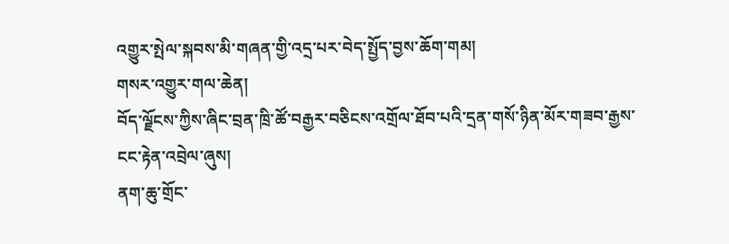འགྱུར་སྤེལ་སྐབས་མི་གཞན་གྱི་འདྲ་པར་བེད་སྤྱོད་བྱས་ཆོག་གམ།
གསར་འགྱུར་གལ་ཆེན།
བོད་ལྗོངས་ཀྱིས་ཞིང་བྲན་ཁྲི་ཚོ་བརྒྱར་བཅིངས་འགྲོལ་ཐོབ་པའི་དྲན་གསོ་ཉིན་མོར་གཟབ་རྒྱས་ངང་རྟེན་འབྲེལ་ཞུས།
ནག་ཆུ་གྲོང་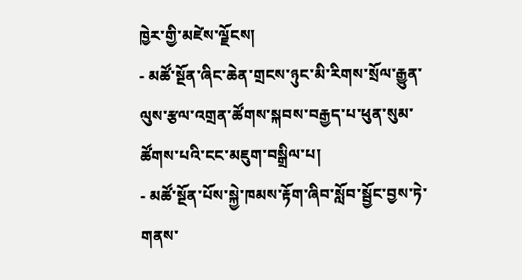ཁྱེར་གྱི་མཛེས་ལྗོངས།
- མཚོ་སྔོན་ཞིང་ཆེན་གྲངས་ཉུང་མི་རིགས་སྲོལ་རྒྱུན་ལུས་རྩལ་འགྲན་ཚོགས་སྐབས་བརྒྱད་པ་ཕུན་སུམ་ཚོགས་པའི་ངང་མཇུག་བསྒྲིལ་པ།
- མཚོ་སྔོན་པོས་སྐྱེ་ཁམས་རྟོག་ཞིབ་སློབ་སྦྱོང་བྱས་ཏེ་གནས་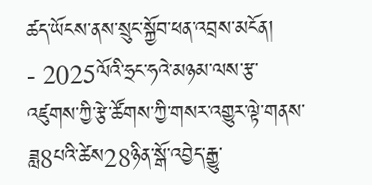ཚད་ཡོངས་ནས་སྲུང་སྐྱོབ་ཕན་འབྲས་མངོན།
- 2025ལོའི་ཧྲང་ཧའེ་མཉམ་ལས་རྩ་འཛུགས་ཀྱི་རྩེ་ཚོགས་ཀྱི་གསར་འགྱུར་ལྟེ་གནས་ཟླ8པའི་ཚེས28ཉིན་སྒོ་འབྱེད་རྒྱུ་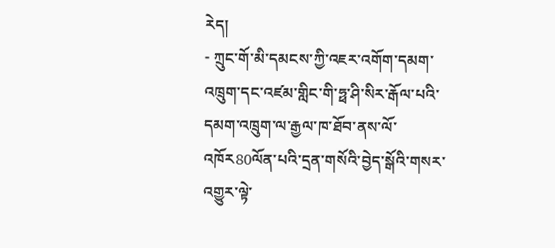རེད།
- ཀྲུང་གོ་མི་དམངས་ཀྱི་འཇར་འགོག་དམག་འཁྲུག་དང་འཛམ་གླིང་གི་ཧྥ་ཤི་སིར་རྒོལ་པའི་དམག་འཁྲུག་ལ་རྒྱལ་ཁ་ཐོབ་ནས་ལོ་འཁོར80ལོན་པའི་དྲན་གསོའི་བྱེད་སྒོའི་གསར་འགྱུར་ལྟེ་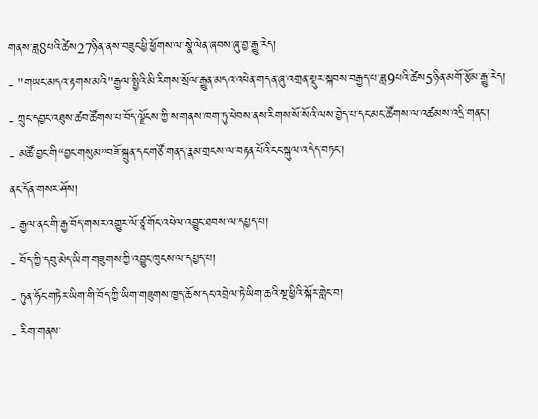གནས་ཟླ8པའི་ཚེས27ཉིན་ནས་བཟུང་ཕྱི་ཕྱོགས་ལ་སྣེ་ལེན་ཞབས་ཞུ་བྱ་རྒྱུ་རེད།
- "གཡང་མདའ་རྟགས་མའི"རྒྱལ་སྤྱིའི་མི་རིགས་སྲོལ་རྒྱུན་མདའ་འཕེན་གདན་ཞུ་འགྲན་སྡུར་སྐབས་བརྒྱད་པ་ཟླ9པའི་ཚེས5ཉིན་མགོ་རྩོམ་རྒྱུ་རེད།
- ཀྲུང་དབྱང་འཐུས་ཚབ་ཚོགས་པ་བོད་ལྗོངས་ཀྱི་ས་གནས་ཁག་ཏུ་ཕེབས་ནས་རིགས་སོ་སོའི་ལས་བྱེད་པ་དང་མང་ཚོགས་ལ་འཚམས་འདྲི་གནང་།
- མཚོ་བྱང་གི“བྱང་གསུམ”བཟོ་སྐྲུན་དང་གཙོ་གནད་རྣམ་གྲངས་ལ་བརྟན་པོའི་ངང་སྐུལ་འདེད་བཏང་།
ནང་དོན་གསར་ཤོས།
- རྒྱལ་ནང་གི་རྒྱ་བོད་གསར་འགྱུར་ལོ་ཙཱ་གོང་འཕེལ་འབྱུང་ཐབས་ལ་དཔྱད་པ།
- བོད་ཀྱི་དབུ་མེད་ཡིག་གཟུགས་ཀྱི་འབྱུང་ཁུངས་ལ་དཔྱད་པ།
- ཏུན་ཧོང་གཏེར་ཡིག་གི་བོད་ཀྱི་ཡིག་གཟུགས་ཁྱད་ཆོས་དང་འབྲེལ་ཏེ་ཡིག་ཆའི་སྔ་ཕྱིའི་སྐོར་གླེང་བ།
- རིག་གནས་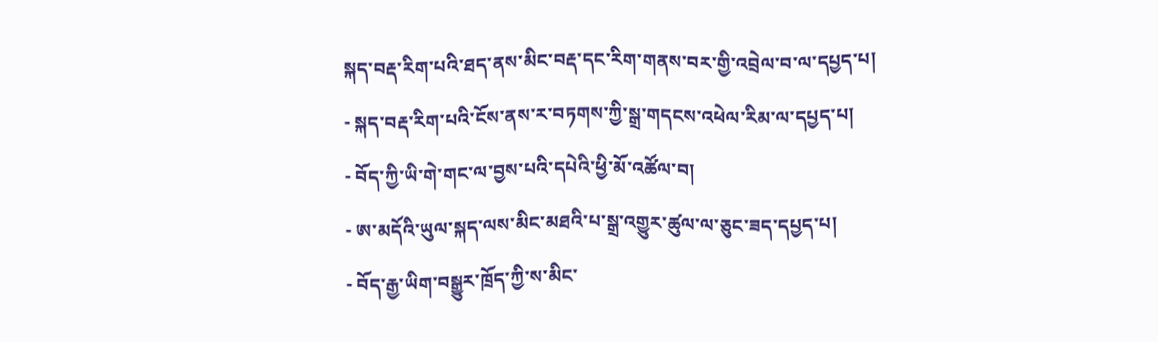སྐད་བརྡ་རིག་པའི་ཐད་ནས་མིང་བརྡ་དང་རིག་གནས་བར་གྱི་འབྲེལ་བ་ལ་དཔྱད་པ།
- སྐད་བརྡ་རིག་པའི་ངོས་ནས་ར་བཏགས་ཀྱི་སྒྲ་གདངས་འཕེལ་རིམ་ལ་དཔྱད་པ།
- བོད་ཀྱི་ཡི་གེ་གང་ལ་བྱས་པའི་དཔེའི་ཕྱི་མོ་འཚོལ་བ།
- ཨ་མདོའི་ཡུལ་སྐད་ལས་མིང་མཐའི་པ་སྒྲ་འགྱུར་ཚུལ་ལ་ཅུང་ཟད་དཔྱད་པ།
- བོད་རྒྱ་ཡིག་བསྒྱུར་ཁྲོད་ཀྱི་ས་མིང་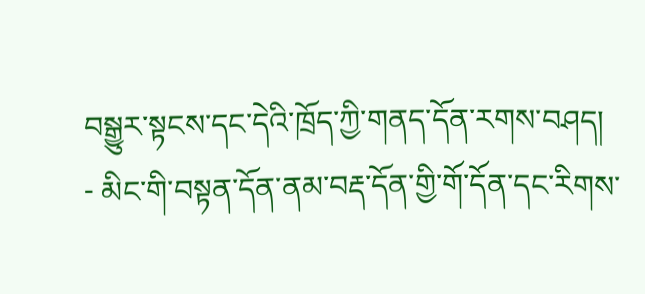བསྒྱུར་སྟངས་དང་དེའི་ཁྲོད་ཀྱི་གནད་དོན་རགས་བཤད།
- མིང་གི་བསྟན་དོན་ནམ་བརྡ་དོན་གྱི་གོ་དོན་དང་རིགས་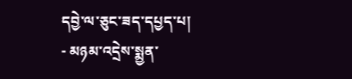དབྱེ་ལ་ཅུང་ཟད་དཔྱད་པ།
- མཉམ་འདྲེས་སྨྱན་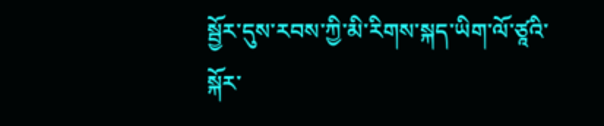སྦྱོར་དུས་རབས་ཀྱི་མི་རིགས་སྐད་ཡིག་ལོ་ཙཱའི་སྐོར་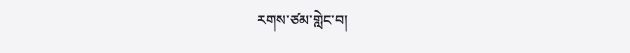རགས་ཙམ་གླེང་བ།